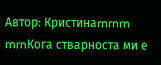Автор: Кристинаrnrnrn
rnrnКога стварноста ми е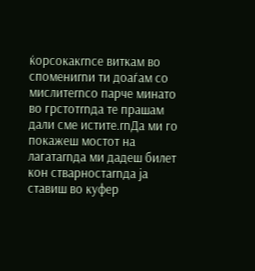ќорсокакrnсе виткам во спомениrnи ти доаѓам со мислитеrnсо парче минато во грстотrnда те прашам дали сме истите.rnДа ми го покажеш мостот на лагатаrnда ми дадеш билет кон стварностаrnда ја ставиш во куфер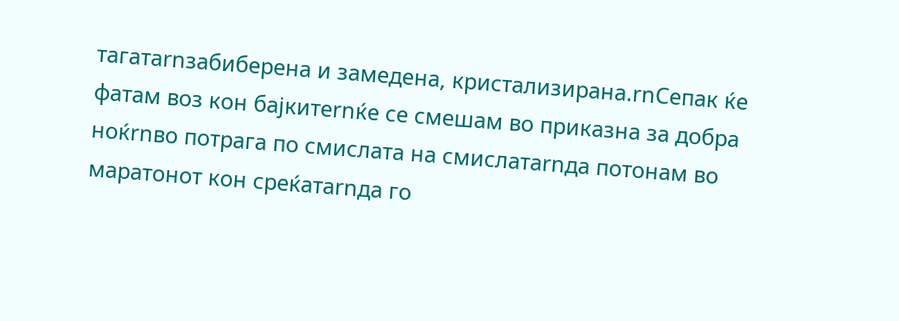тагатаrnзабиберена и замедена, кристализирана.rnСепак ќе фатам воз кон бајкитеrnќе се смешам во приказна за добра ноќrnво потрага по смислата на смислатаrnда потонам во маратонот кон среќатаrnда го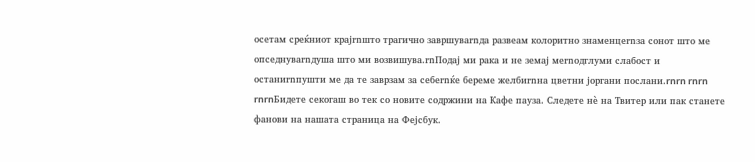осетам среќниот крајrnшто трагично завршуваrnда развеам колоритно знаменцеrnза сонот што ме опседнуваrnдуша што ми возвишува.rnПодај ми рака и не земај меrnодглуми слабост и останиrnпушти ме да те заврзам за себеrnќе береме желбиrnна цветни јоргани послани.rnrn rnrn
rnrnБидете секогаш во тек со новите содржини на Кафе пауза. Следете нè на Твитер или пак станете фанови на нашата страница на Фејсбук.